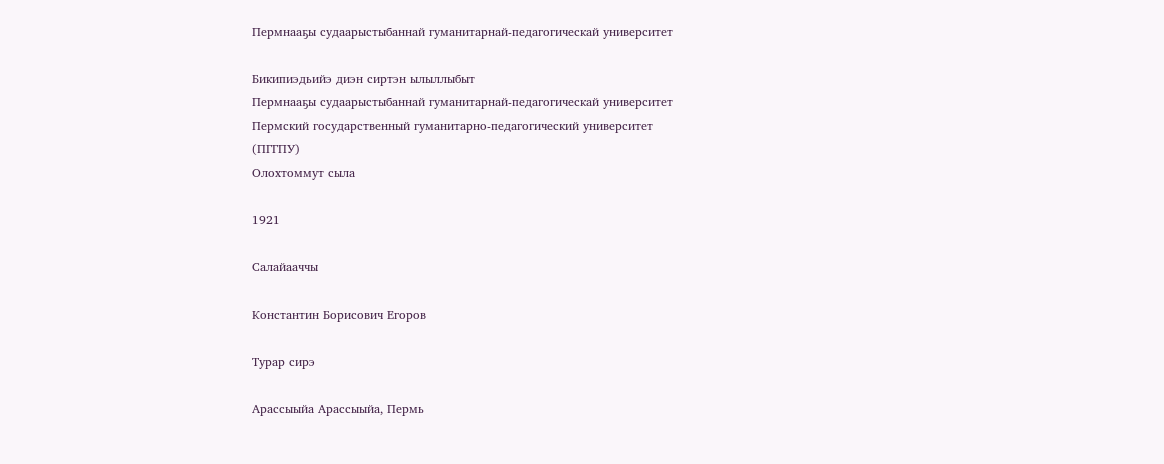Пермнааҕы судаарыстыбаннай гуманитарнай-педагогическай университет

Бикипиэдьийэ диэн сиртэн ылыллыбыт
Пермнааҕы судаарыстыбаннай гуманитарнай-педагогическай университет
Пермский государственный гуманитарно-педагогический университет
(ПГГПУ)
Олохтоммут сыла

1921

Салайааччы

Константин Борисович Егоров

Турар сирэ

Арассыыйа Арассыыйа, Пермь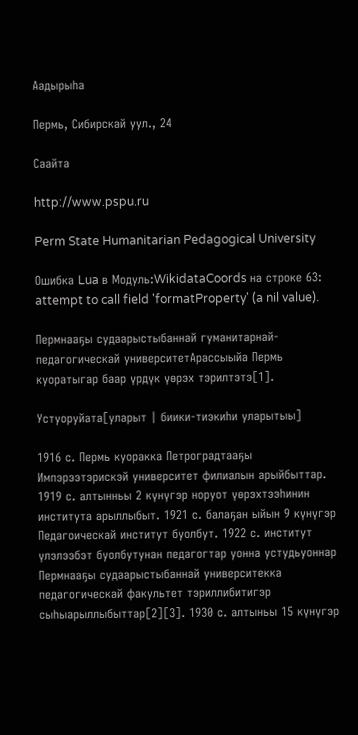Аадырыһа

Пермь, Сибирскай уул., 24

Саайта

http://www.pspu.ru

Perm State Humanitarian Pedagogical University

Ошибка Lua в Модуль:WikidataCoords на строке 63: attempt to call field 'formatProperty' (a nil value).

Пермнааҕы судаарыстыбаннай гуманитарнай-педагогическай университетАрассыыйа Пермь куоратыгар баар үрдүк үөрэх тэрилтэтэ[1].

Устуоруйата[уларыт | биики-тиэкиһи уларытыы]

1916 с. Пермь куоракка Петроградтааҕы Импэрээтэрискэй университет филиалын арыйбыттар. 1919 с. алтынньы 2 күнүгэр норуот үөрэхтээһинин института арыллыбыт. 1921 с. балаҕан ыйын 9 күнүгэр Педагоическай институт буолбут. 1922 с. институт үлэлээбэт буолбутунан педагогтар уонна устудьуоннар Пермнааҕы судаарыстыбаннай университекка педагогическай факультет тэриллибитигэр сыһыарыллыбыттар[2][3]. 1930 с. алтыньы 15 күнүгэр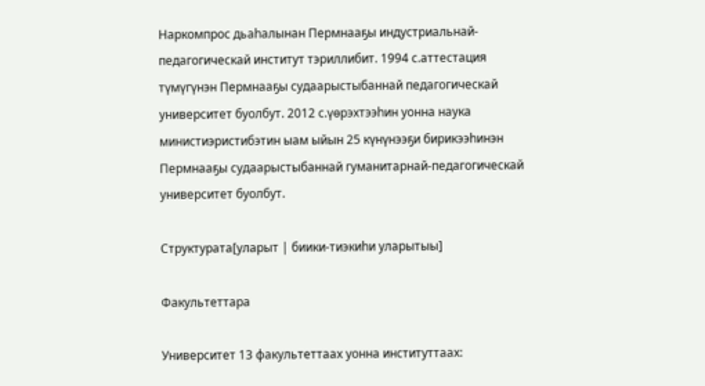Наркомпрос дьаһалынан Пермнааҕы индустриальнай-педагогическай институт тэриллибит. 1994 с.аттестация түмүгүнэн Пермнааҕы судаарыстыбаннай педагогическай университет буолбут. 2012 с.үөрэхтээһин уонна наука министиэристибэтин ыам ыйын 25 күнүнээҕи бирикээһинэн Пермнааҕы судаарыстыбаннай гуманитарнай-педагогическай университет буолбут.

Структурата[уларыт | биики-тиэкиһи уларытыы]

Факультеттара

Университет 13 факультеттаах уонна институттаах: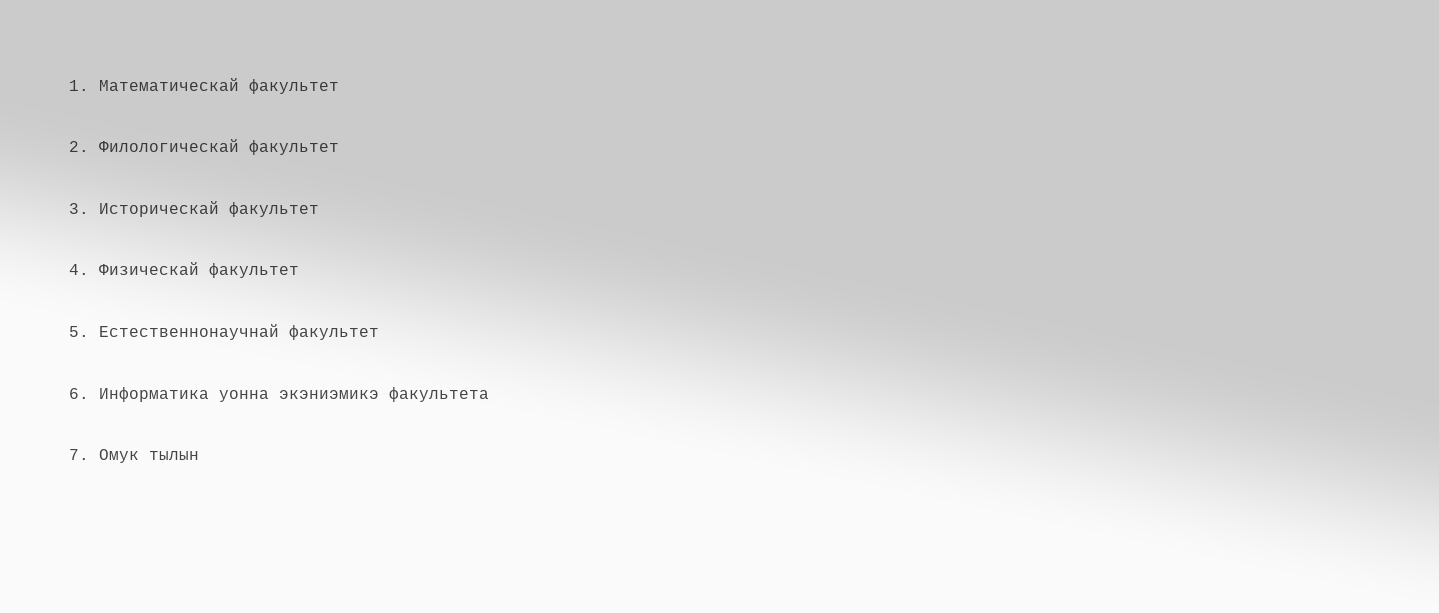1. Математическай факультет

2. Филологическай факультет

3. Историческай факультет

4. Физическай факультет

5. Естественнонаучнай факультет

6. Информатика уонна экэниэмикэ факультета

7. Омук тылын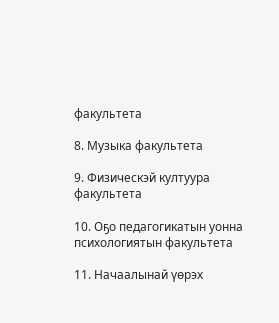факультета

8. Музыка факультета

9. Физическэй култуура факультета

10. Оҕо педагогикатын уонна психологиятын факультета

11. Начаалынай үөрэх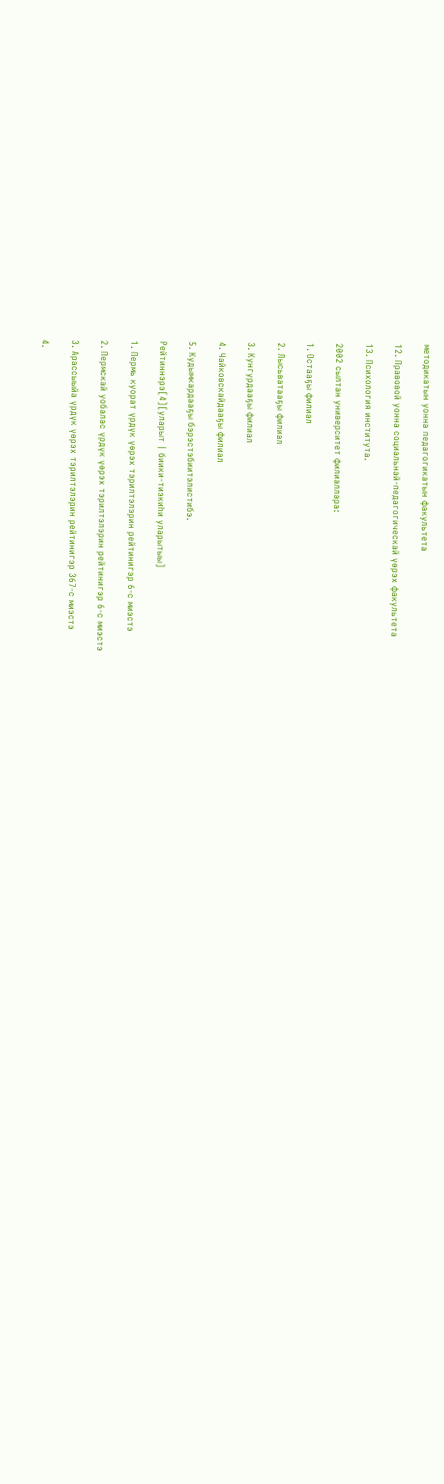методикатын уонна педагогикатын факультета

12. Правовой уонна социальнай-педагогическай үөрэх факультета

13. Психология института.

2002 сылтан университет филиаллара:

1. Остааҕы филиал

2. Лысьватааҕы филиал

3. Кунгурдааҕы филиал

4. Чайковскайдааҕы филиал

5. Кудымкардааҕы бэрэстэбиитэлистибэ.

Рейтиннэрэ[4][уларыт | биики-тиэкиһи уларытыы]

1. Пермь куорат үрдүк үөрэх тэрилтэлэрин рейтинигэр 6-с миэстэ

2. Пермскай уобалас үрдүк үөрэх тэрилтэлэрин рейтинигэр 6-с миэстэ

3. Арассыыйа үрдүк үөрэх тэрилтэлэрин рейтинигэр 367-с миэстэ

4.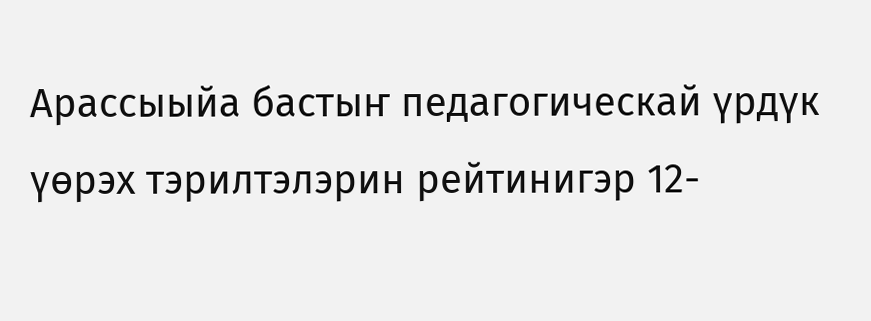Арассыыйа бастыҥ педагогическай үрдүк үөрэх тэрилтэлэрин рейтинигэр 12-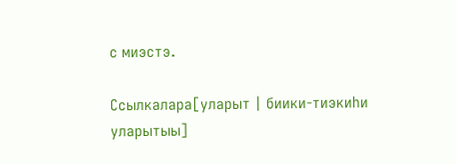с миэстэ.

Ссылкалара[уларыт | биики-тиэкиһи уларытыы]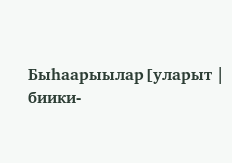Быһаарыылар[уларыт | биики-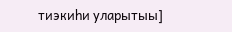тиэкиһи уларытыы]